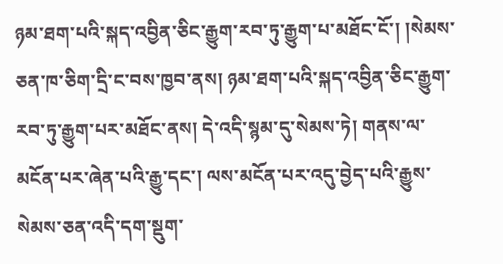ཉམ་ཐག་པའི་སྐད་འབྱིན་ཅིང་རྒྱུག་རབ་ཏུ་རྒྱུག་པ་མཐོང་ངོ་། །སེམས་ཅན་ཁ་ཅིག་དྲི་ང་བས་ཁྱབ་ནས། ཉམ་ཐག་པའི་སྐད་འབྱིན་ཅིང་རྒྱུག་རབ་ཏུ་རྒྱུག་པར་མཐོང་ནས། དེ་འདི་སྙམ་དུ་སེམས་ཏེ། གནས་ལ་མངོན་པར་ཞེན་པའི་རྒྱུ་དང་། ལས་མངོན་པར་འདུ་བྱེད་པའི་རྒྱུས་སེམས་ཅན་འདི་དག་སྡུག་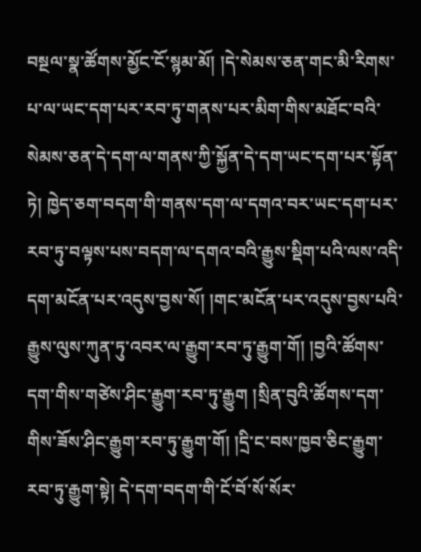བསྔལ་སྣ་ཚོགས་མྱོང་ངོ་སྙམ་མོ། །དེ་སེམས་ཅན་གང་མི་རིགས་པ་ལ་ཡང་དག་པར་རབ་ཏུ་གནས་པར་མིག་གིས་མཐོང་བའི་སེམས་ཅན་དེ་དག་ལ་གནས་ཀྱི་སྐྱོན་དེ་དག་ཡང་དག་པར་སྟོན་ཏེ། ཁྱེད་ཅག་བདག་གི་གནས་དག་ལ་དགའ་བར་ཡང་དག་པར་རབ་ཏུ་བལྟས་པས་བདག་ལ་དགའ་བའི་རྒྱུས་སྡིག་པའི་ལས་འདི་དག་མངོན་པར་འདུས་བྱས་སོ། །གང་མངོན་པར་འདུས་བྱས་པའི་རྒྱུས་ལུས་ཀུན་ཏུ་འབར་ལ་རྒྱུག་རབ་ཏུ་རྒྱུག་གོ། །བྱའི་ཚོགས་དག་གིས་གཙེས་ཤིང་རྒྱུག་རབ་ཏུ་རྒྱུག །སྲིན་བུའི་ཚོགས་དག་གིས་ཟོས་ཤིང་རྒྱུག་རབ་ཏུ་རྒྱུག་གོ། །དྲི་ང་བས་ཁྱབ་ཅིང་རྒྱུག་རབ་ཏུ་རྒྱུག་སྟེ། དེ་དག་བདག་གི་ངོ་བོ་སོ་སོར་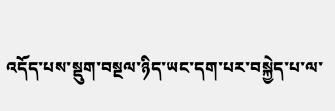འདོད་པས་སྡུག་བསྔལ་ཉིད་ཡང་དག་པར་བསྐྱེད་པ་ལ་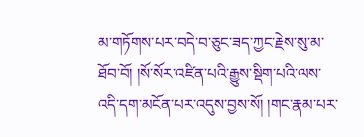མ་གཏོགས་པར་བདེ་བ་ཅུང་ཟད་ཀྱང་རྗེས་སུ་མ་ཐོབ་བོ། །སོ་སོར་འཛིན་པའི་རྒྱུས་སྡིག་པའི་ལས་འདི་དག་མངོན་པར་འདུས་བྱས་སོ། །གང་རྣམ་པར་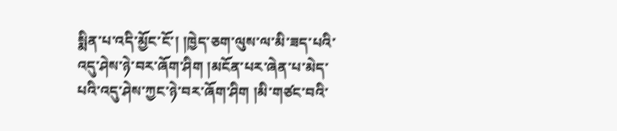སྨིན་པ་འདི་མྱོང་ངོ་། །ཁྱེད་ཅག་ལུས་ལ་མི་ཟད་པའི་འདུ་ཤེས་ཉེ་བར་ཞོག་ཤིག །མངོན་པར་ཞེན་པ་མེད་པའི་འདུ་ཤེས་ཀྱང་ཉེ་བར་ཞོག་ཤིག །མི་གཙང་བའི་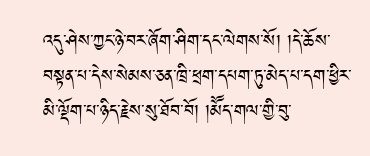འདུ་ཤེས་ཀྱང་ཉེ་བར་ཞོག་ཤིག་དང་ལེགས་སོ། །དེ་ཆོས་བསྟན་པ་དེས་སེམས་ཅན་ཁྲི་ཕྲག་དཔག་ཏུ་མེད་པ་དག་ཕྱིར་མི་ལྡོག་པ་ཉིད་རྗེས་སུ་ཐོབ་བོ། །མཽད་གལ་གྱི་བུ་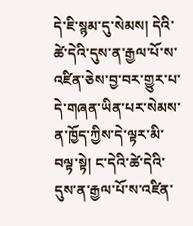དེ་ཇི་སྙམ་དུ་སེམས། དེའི་ཚེ་དེའི་དུས་ན་རྒྱལ་པོ་ས་འཛིན་ཅེས་བྱ་བར་གྱུར་པ་དེ་གཞན་ཡིན་པར་སེམས་ན་ཁྱོད་ཀྱིས་དེ་ལྟར་མི་བལྟ་སྟེ། ང་དེའི་ཚེ་དེའི་དུས་ན་རྒྱལ་པོ་ས་འཛིན་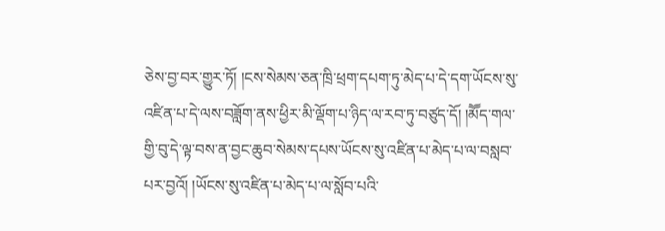ཅེས་བྱ་བར་གྱུར་ཏོ། །ངས་སེམས་ཅན་ཁྲི་ཕྲག་དཔག་ཏུ་མེད་པ་དེ་དག་ཡོངས་སུ་འཛིན་པ་དེ་ལས་བཟློག་ནས་ཕྱིར་མི་ལྡོག་པ་ཉིད་ལ་རབ་ཏུ་བཙུད་དོ། །མཽད་གལ་གྱི་བུ་དེ་ལྟ་བས་ན་བྱང་ཆུབ་སེམས་དཔས་ཡོངས་སུ་འཛིན་པ་མེད་པ་ལ་བསླབ་པར་བྱའོ། །ཡོངས་སུ་འཛིན་པ་མེད་པ་ལ་སློབ་པའི་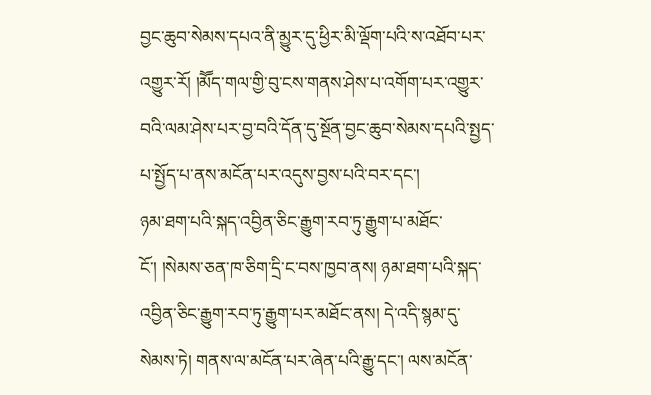བྱང་ཆུབ་སེམས་དཔའ་ནི་མྱུར་དུ་ཕྱིར་མི་ལྡོག་པའི་ས་འཐོབ་པར་འགྱུར་རོ། །མཽད་གལ་གྱི་བུ་ངས་གནས་ཤེས་པ་འགོག་པར་འགྱུར་བའི་ལམ་ཤེས་པར་བྱ་བའི་དོན་དུ་སྔོན་བྱང་ཆུབ་སེམས་དཔའི་སྤྱད་པ་སྤྱོད་པ་ནས་མངོན་པར་འདུས་བྱས་པའི་བར་དང་།
ཉམ་ཐག་པའི་སྐད་འབྱིན་ཅིང་རྒྱུག་རབ་ཏུ་རྒྱུག་པ་མཐོང་ངོ་། །སེམས་ཅན་ཁ་ཅིག་དྲི་ང་བས་ཁྱབ་ནས། ཉམ་ཐག་པའི་སྐད་འབྱིན་ཅིང་རྒྱུག་རབ་ཏུ་རྒྱུག་པར་མཐོང་ནས། དེ་འདི་སྙམ་དུ་སེམས་ཏེ། གནས་ལ་མངོན་པར་ཞེན་པའི་རྒྱུ་དང་། ལས་མངོན་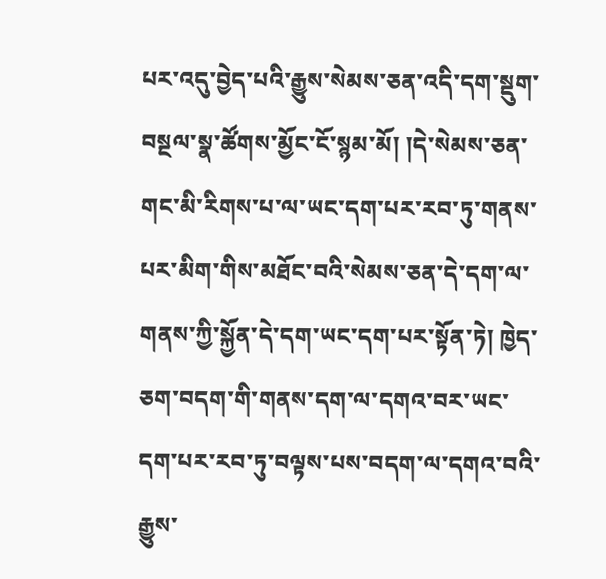པར་འདུ་བྱེད་པའི་རྒྱུས་སེམས་ཅན་འདི་དག་སྡུག་བསྔལ་སྣ་ཚོགས་མྱོང་ངོ་སྙམ་མོ། །དེ་སེམས་ཅན་གང་མི་རིགས་པ་ལ་ཡང་དག་པར་རབ་ཏུ་གནས་པར་མིག་གིས་མཐོང་བའི་སེམས་ཅན་དེ་དག་ལ་གནས་ཀྱི་སྐྱོན་དེ་དག་ཡང་དག་པར་སྟོན་ཏེ། ཁྱེད་ཅག་བདག་གི་གནས་དག་ལ་དགའ་བར་ཡང་དག་པར་རབ་ཏུ་བལྟས་པས་བདག་ལ་དགའ་བའི་རྒྱུས་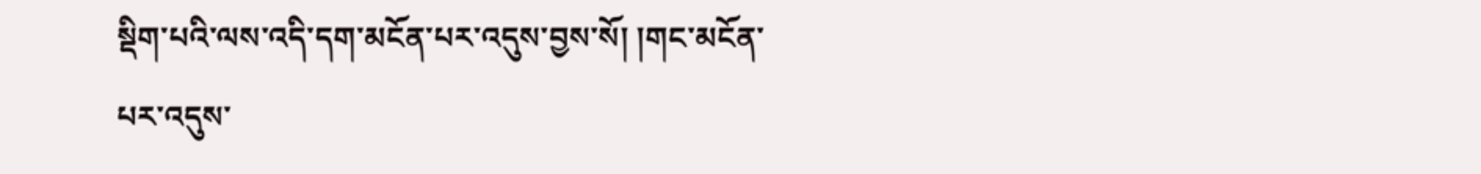སྡིག་པའི་ལས་འདི་དག་མངོན་པར་འདུས་བྱས་སོ། །གང་མངོན་པར་འདུས་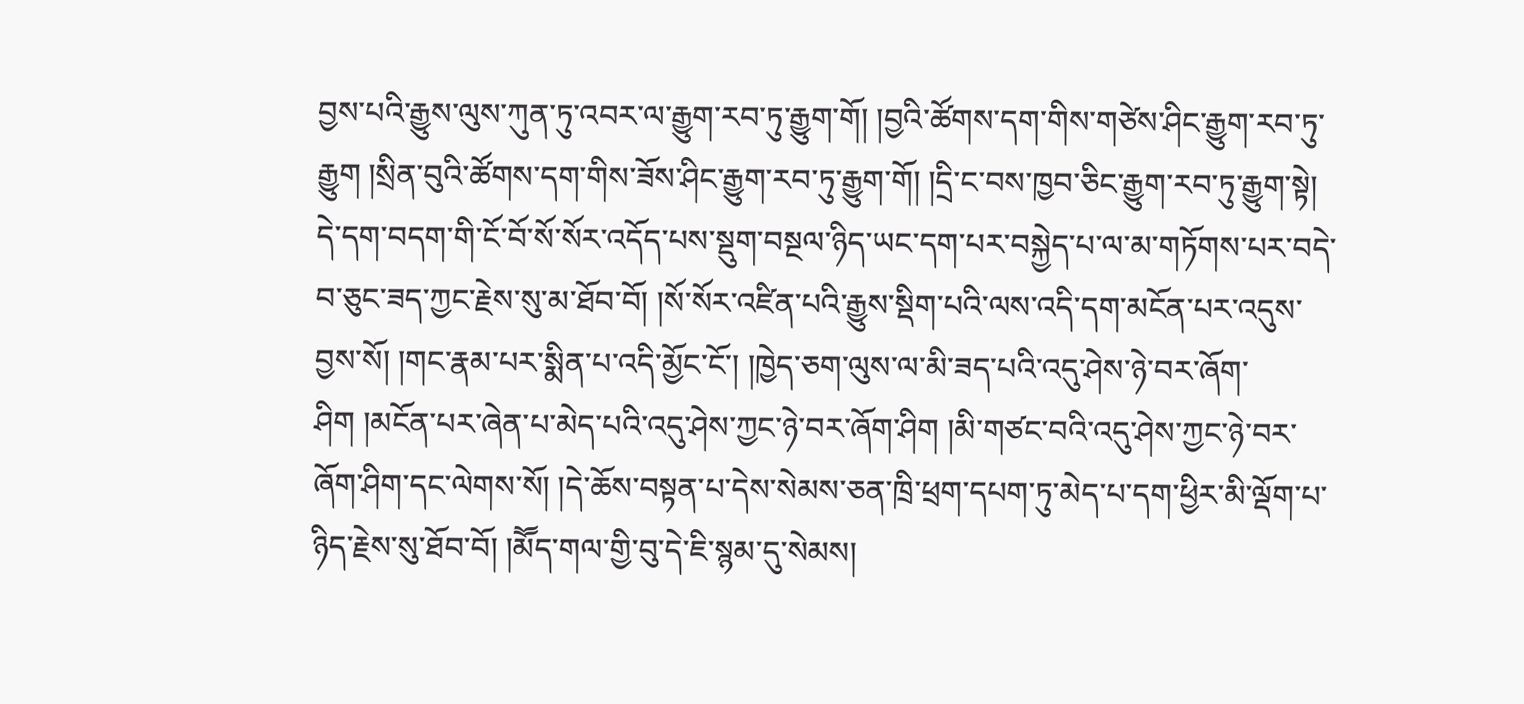བྱས་པའི་རྒྱུས་ལུས་ཀུན་ཏུ་འབར་ལ་རྒྱུག་རབ་ཏུ་རྒྱུག་གོ། །བྱའི་ཚོགས་དག་གིས་གཙེས་ཤིང་རྒྱུག་རབ་ཏུ་རྒྱུག །སྲིན་བུའི་ཚོགས་དག་གིས་ཟོས་ཤིང་རྒྱུག་རབ་ཏུ་རྒྱུག་གོ། །དྲི་ང་བས་ཁྱབ་ཅིང་རྒྱུག་རབ་ཏུ་རྒྱུག་སྟེ། དེ་དག་བདག་གི་ངོ་བོ་སོ་སོར་འདོད་པས་སྡུག་བསྔལ་ཉིད་ཡང་དག་པར་བསྐྱེད་པ་ལ་མ་གཏོགས་པར་བདེ་བ་ཅུང་ཟད་ཀྱང་རྗེས་སུ་མ་ཐོབ་བོ། །སོ་སོར་འཛིན་པའི་རྒྱུས་སྡིག་པའི་ལས་འདི་དག་མངོན་པར་འདུས་བྱས་སོ། །གང་རྣམ་པར་སྨིན་པ་འདི་མྱོང་ངོ་། །ཁྱེད་ཅག་ལུས་ལ་མི་ཟད་པའི་འདུ་ཤེས་ཉེ་བར་ཞོག་ཤིག །མངོན་པར་ཞེན་པ་མེད་པའི་འདུ་ཤེས་ཀྱང་ཉེ་བར་ཞོག་ཤིག །མི་གཙང་བའི་འདུ་ཤེས་ཀྱང་ཉེ་བར་ཞོག་ཤིག་དང་ལེགས་སོ། །དེ་ཆོས་བསྟན་པ་དེས་སེམས་ཅན་ཁྲི་ཕྲག་དཔག་ཏུ་མེད་པ་དག་ཕྱིར་མི་ལྡོག་པ་ཉིད་རྗེས་སུ་ཐོབ་བོ། །མཽད་གལ་གྱི་བུ་དེ་ཇི་སྙམ་དུ་སེམས།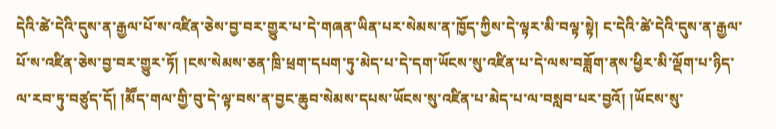དེའི་ཚེ་དེའི་དུས་ན་རྒྱལ་པོ་ས་འཛིན་ཅེས་བྱ་བར་གྱུར་པ་དེ་གཞན་ཡིན་པར་སེམས་ན་ཁྱོད་ཀྱིས་དེ་ལྟར་མི་བལྟ་སྟེ། ང་དེའི་ཚེ་དེའི་དུས་ན་རྒྱལ་པོ་ས་འཛིན་ཅེས་བྱ་བར་གྱུར་ཏོ། །ངས་སེམས་ཅན་ཁྲི་ཕྲག་དཔག་ཏུ་མེད་པ་དེ་དག་ཡོངས་སུ་འཛིན་པ་དེ་ལས་བཟློག་ནས་ཕྱིར་མི་ལྡོག་པ་ཉིད་ལ་རབ་ཏུ་བཙུད་དོ། །མཽད་གལ་གྱི་བུ་དེ་ལྟ་བས་ན་བྱང་ཆུབ་སེམས་དཔས་ཡོངས་སུ་འཛིན་པ་མེད་པ་ལ་བསླབ་པར་བྱའོ། །ཡོངས་སུ་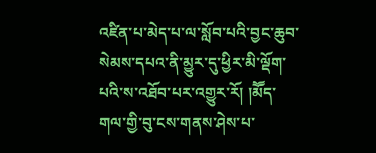འཛིན་པ་མེད་པ་ལ་སློབ་པའི་བྱང་ཆུབ་སེམས་དཔའ་ནི་མྱུར་དུ་ཕྱིར་མི་ལྡོག་པའི་ས་འཐོབ་པར་འགྱུར་རོ། །མཽད་གལ་གྱི་བུ་ངས་གནས་ཤེས་པ་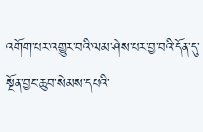འགོག་པར་འགྱུར་བའི་ལམ་ཤེས་པར་བྱ་བའི་དོན་དུ་སྔོན་བྱང་ཆུབ་སེམས་དཔའི་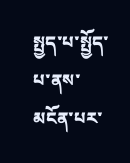སྤྱད་པ་སྤྱོད་པ་ནས་མངོན་པར་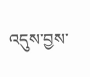འདུས་བྱས་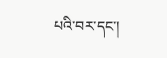པའི་བར་དང་།